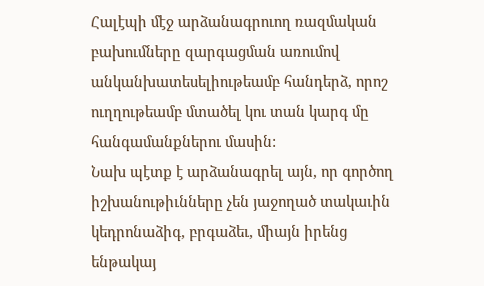Հալէպի մէջ արձանագրուող ռազմական բախումները զարգացման առումով անկանխատեսելիութեամբ հանդերձ, որոշ ուղղութեամբ մտածել կու տան կարգ մը հանգամանքներու մասին:
Նախ պէտք է արձանագրել այն, որ գործող իշխանութիւնները չեն յաջողած տակաւին կեդրոնաձիգ, բրգաձեւ, միայն իրենց ենթակայ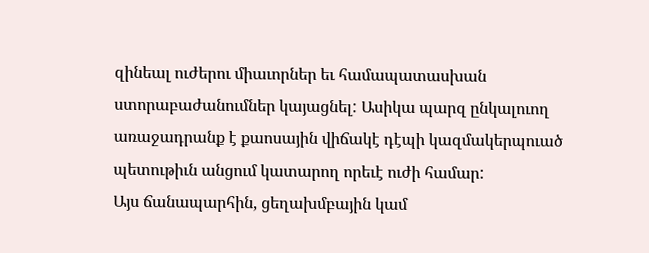զինեալ ուժերու միաւորներ եւ համապատասխան ստորաբաժանումներ կայացնել: Ասիկա պարզ ընկալուող առաջադրանք է քաոսային վիճակէ դէպի կազմակերպուած պետութիւն անցում կատարող որեւէ ուժի համար:
Այս ճանապարհին, ցեղախմբային կամ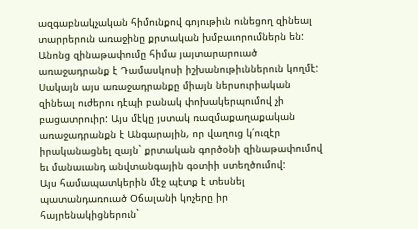ազգաբնակչական հիմունքով գոյութիւն ունեցող զինեալ տարրերուն առաջինը քրտական խմբաւորումներն են: Անոնց զինաթափումը հիմա յայտարարուած առաջադրանք է Դամասկոսի իշխանութիւններուն կողմէ:
Սակայն այս առաջադրանքը միայն ներսուրիական զինեալ ուժերու դէպի բանակ փոխակերպումով չի բացատրուիր: Այս մէկը յստակ ռազմաքաղաքական առաջադրանքն է Անգարային, որ վաղուց կ՛ուզէր իրականացնել զայն` քրտական գործօնի զինաթափումով եւ մանաւանդ անվտանգային գօտիի ստեղծումով:
Այս համապատկերին մէջ պէտք է տեսնել պատանդառուած Օճալանի կոչերը իր հայրենակիցներուն`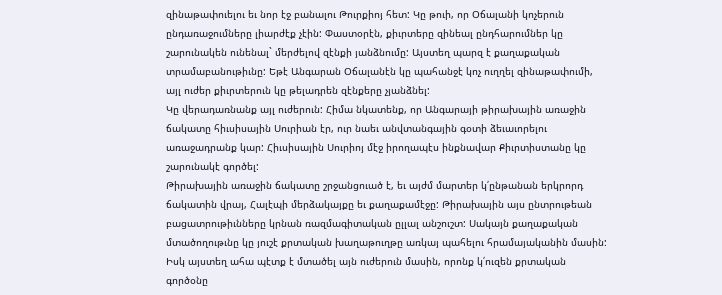զինաթափուելու եւ նոր էջ բանալու Թուրքիոյ հետ: Կը թուի, որ Օճալանի կոչերուն ընդառաջումները լիարժէք չէին: Փաստօրէն, քիւրտերը զինեալ ընդհարումներ կը շարունակեն ունենալ` մերժելով զէնքի յանձնումը: Այստեղ պարզ է քաղաքական տրամաբանութիւնը: Եթէ Անգարան Օճալանէն կը պահանջէ կոչ ուղղել զինաթափումի, այլ ուժեր քիւրտերուն կը թելադրեն զէնքերը չյանձնել:
Կը վերադառնանք այլ ուժերուն: Հիմա նկատենք, որ Անգարայի թիրախային առաջին ճակատը հիւսիսային Սուրիան էր, ուր նաեւ անվտանգային գօտի ձեւաւորելու առաջադրանք կար: Հիւսիսային Սուրիոյ մէջ իրողապէս ինքնավար Քիւրտիստանը կը շարունակէ գործել:
Թիրախային առաջին ճակատը շրջանցուած է, եւ այժմ մարտեր կ՛ընթանան երկրորդ ճակատին վրայ, Հալէպի մերձակայքը եւ քաղաքամէջը: Թիրախային այս ընտրութեան բացատրութիւնները կրնան ռազմագիտական ըլլալ անշուշտ: Սակայն քաղաքական մտածողութւնը կը յուշէ քրտական խաղաթուղթը առկայ պահելու հրամայականին մասին:
Իսկ այստեղ ահա պէտք է մտածել այն ուժերուն մասին, որոնք կ՛ուզեն քրտական գործօնը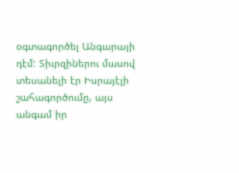օգտագործել Անգարայի դէմ: Տիւրզիներու մասով տեսանելի էր Իսրայէլի շահագործումը, այս անգամ իր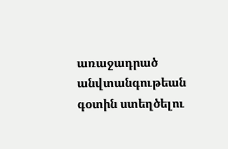առաջադրած անվտանգութեան գօտին ստեղծելու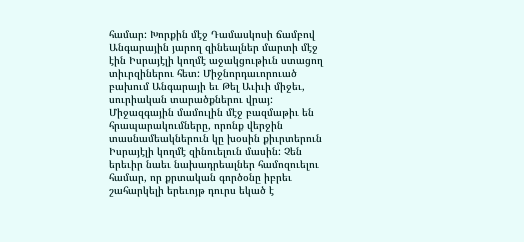համար: Խորքին մէջ Դամասկոսի ճամբով Անգարային յարող զինեալներ մարտի մէջ էին Իսրայէլի կողմէ աջակցութիւն ստացող տիւրզիներու հետ: Միջնորդաւորուած բախում Անգարայի եւ Թել Աւիւի միջեւ, սուրիական տարածքներու վրայ:
Միջազգային մամուլին մէջ բազմաթիւ են հրապարակումները, որոնք վերջին տասնամեակներուն կը խօսին քիւրտերուն Իսրայէլի կողմէ զինուելուն մասին: Չեն երեւիր նաեւ նախադրեալներ համոզուելու համար, որ քրտական գործօնը իբրեւ շահարկելի երեւոյթ դուրս եկած է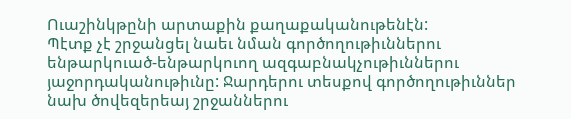Ուաշինկթընի արտաքին քաղաքականութենէն:
Պէտք չէ շրջանցել նաեւ նման գործողութիւններու ենթարկուած-ենթարկուող ազգաբնակչութիւններու յաջորդականութիւնը: Ջարդերու տեսքով գործողութիւններ նախ ծովեզերեայ շրջաններու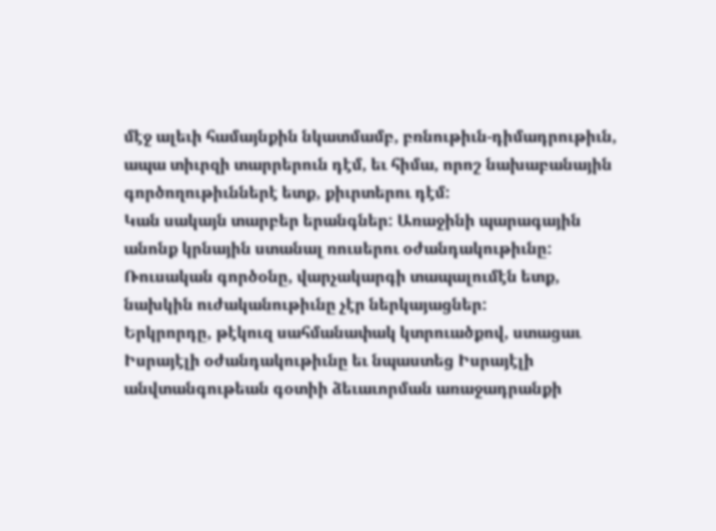մէջ ալեւի համայնքին նկատմամբ, բռնութիւն-դիմադրութիւն, ապա տիւրզի տարրերուն դէմ, եւ հիմա, որոշ նախաբանային գործողութիւններէ ետք, քիւրտերու դէմ:
Կան սակայն տարբեր երանգներ: Առաջինի պարագային անոնք կրնային ստանալ ռուսերու օժանդակութիւնը: Ռուսական գործօնը, վարչակարգի տապալումէն ետք, նախկին ուժականութիւնը չէր ներկայացներ:
Երկրորդը, թէկուզ սահմանափակ կտրուածքով, ստացաւ Իսրայէլի օժանդակութիւնը եւ նպաստեց Իսրայէլի անվտանգութեան գօտիի ձեւաւորման առաջադրանքի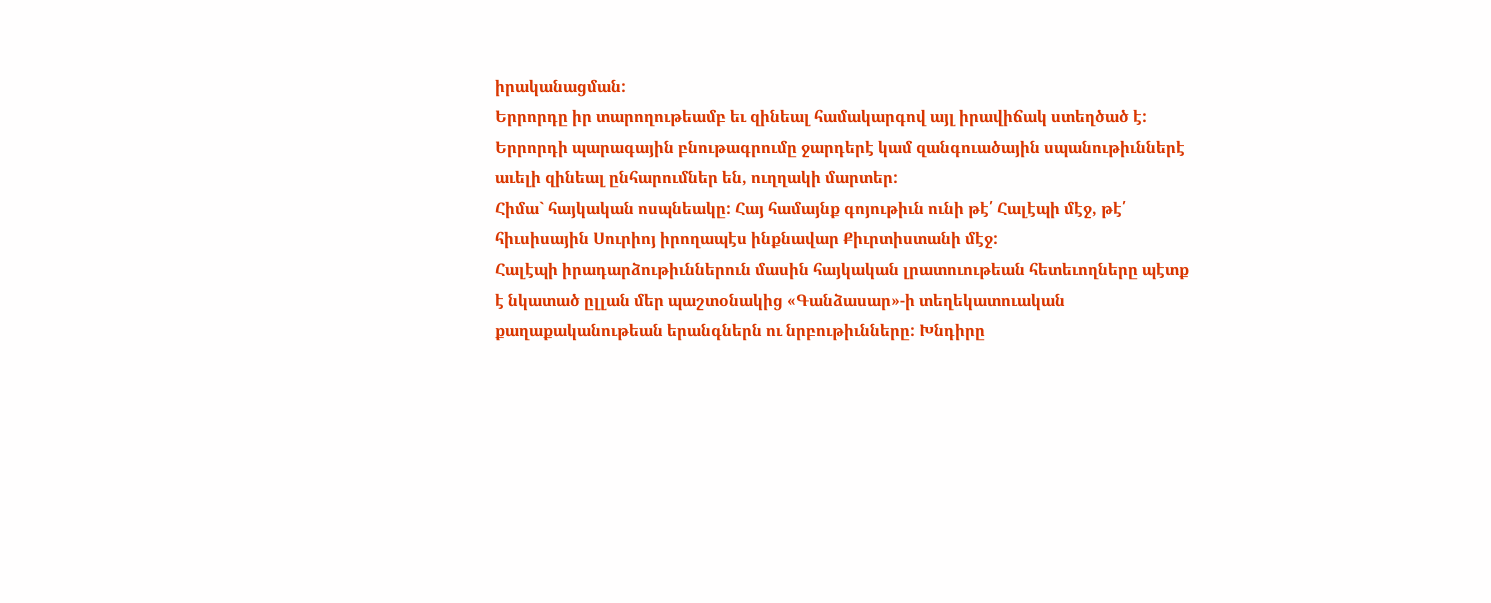իրականացման:
Երրորդը իր տարողութեամբ եւ զինեալ համակարգով այլ իրավիճակ ստեղծած է: Երրորդի պարագային բնութագրումը ջարդերէ կամ զանգուածային սպանութիւններէ աւելի զինեալ ընհարումներ են, ուղղակի մարտեր:
Հիմա` հայկական ոսպնեակը: Հայ համայնք գոյութիւն ունի թէ՛ Հալէպի մէջ, թէ՛ հիւսիսային Սուրիոյ իրողապէս ինքնավար Քիւրտիստանի մէջ:
Հալէպի իրադարձութիւններուն մասին հայկական լրատուութեան հետեւողները պէտք է նկատած ըլլան մեր պաշտօնակից «Գանձասար»-ի տեղեկատուական քաղաքականութեան երանգներն ու նրբութիւնները: Խնդիրը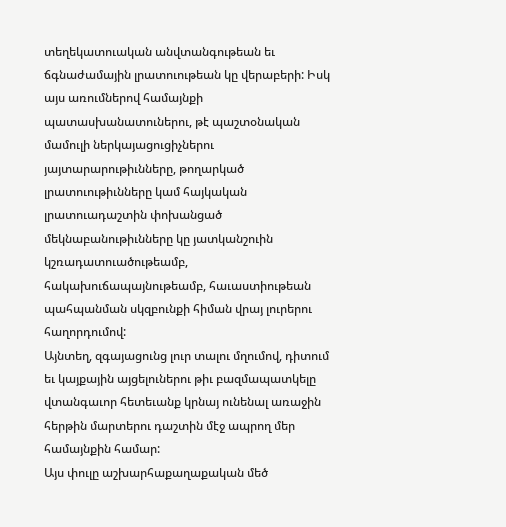տեղեկատուական անվտանգութեան եւ ճգնաժամային լրատուութեան կը վերաբերի: Իսկ այս առումներով համայնքի պատասխանատուներու, թէ պաշտօնական մամուլի ներկայացուցիչներու յայտարարութիւնները, թողարկած լրատուութիւնները կամ հայկական լրատուադաշտին փոխանցած մեկնաբանութիւնները կը յատկանշուին կշռադատուածութեամբ, հակախուճապայնութեամբ, հաւաստիութեան պահպանման սկզբունքի հիման վրայ լուրերու հաղորդումով:
Այնտեղ, զգայացունց լուր տալու մղումով, դիտում եւ կայքային այցելուներու թիւ բազմապատկելը վտանգաւոր հետեւանք կրնայ ունենալ առաջին հերթին մարտերու դաշտին մէջ ապրող մեր համայնքին համար:
Այս փուլը աշխարհաքաղաքական մեծ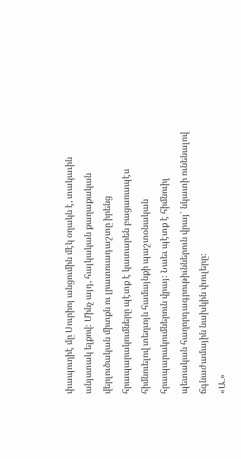փապուղիէ մը Սուրիոյ անցումին մէկ օղակն է, տակաւին անյստակ ելքով: Մինչ այդ, հայկական քաղաքական վերլուծական միտքն ու լրատուադաշտը իրենց հրապարակումները պէտք է կատարեն բացառապէս հիմնուելով տեղւոյն համայնքի պաշտօնական հրապարակումներուն վրայ: Նաեւ պէտք է հիմնուիլ պետական հաղորդագրութիւններուն վրայ` նկատի ունենալով ճգնաժամային նախկին փուլերը:
«Ա.»